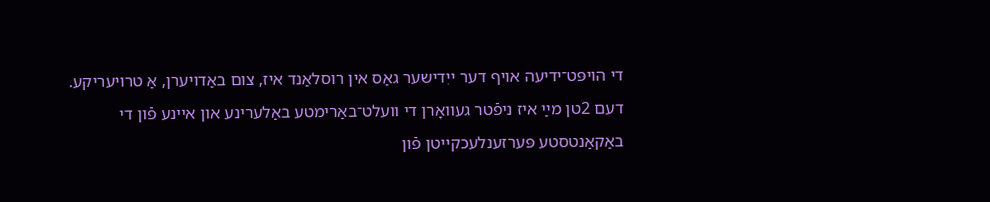די הויפּט־ידיעה אויף דער ייִדישער גאַס אין רוסלאַנד איז, צום באַדויערן, אַ טרויעריקע. דעם 2טן מײַ איז ניפֿטר געוואָרן די וועלט־באַרימטע באַלערינע און איינע פֿון די באַקאַנטסטע פּערזענלעכקייטן פֿון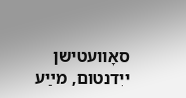סאָוועטישן ייִדנטום, מײַע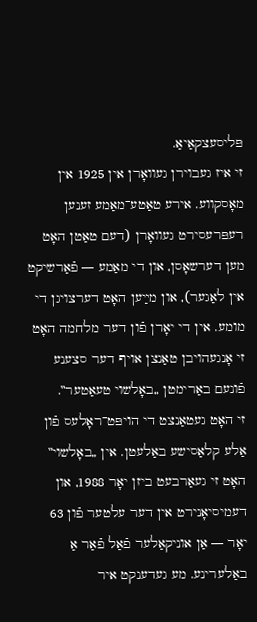פּליסעצקאַיאַ.
זי איז געבוירן געוואָרן אין 1925 אין מאָסקווע. אירע טאַטע־מאַמע זענען רעפּרעסירט געוואָרן (דעם טאַטן האָט מען דערשאָסן, און די מאַמע — פֿאַרשיקט אין לאַגער), און מײַען האָט דערצויגן די מומע. אין די יאָרן פֿון דער מלחמה האָט זי אָנגעהויבן טאַנצן אויף דער סצענע פֿונעם באַרימטן „באָלשוי טעאַטער‟.
זי האָט געטאַנצט די הויפּט־ראָלעס פֿון אַלע קלאַסישע באַלעטן. אין „באָלשוי‟ האָט זי געאַרבעט ביזן יאָר 1988, און דעמיסיאָנירט אין דער עלטער פֿון 63 יאָר — אַן אוניקאַלער פֿאַל פֿאַר אַ באַלערינע. מע געדענקט איר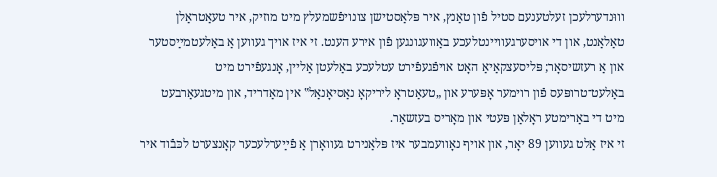וווּנדערלעכן זעלטענעם סטיל פֿון טאַנץ, איר פּלאַסטישן צונויפֿשמעלץ מיט מוזיק, איר טעאַטראַלן טאַלאַנט, און די אויסערגעוויינטלעכע באַוועגונגען פֿון אירע הענט. זי איז אויך געווען אַ באַלעטמײַסטער און אַ רעזשיסאָר; פּליסעצקאַיאַ האָט אויפֿגעפֿירט עטלעכע באַלעטן אַליין, אָנגעפֿירט מיט באַלעט־טרופּעס פֿון רוימער אָפּערע און „טעאַטראָ ליריקאָ נאַסיאָנאַל‟ אין מאַדריד, און מיטגעאַרבעט מיט די באַרימטע ראָלאַן פּעטי און מאָריס בעזשאַר.
זי איז אַלט געווען 89 יאָר, און אויף נאָוועמבער איז פּלאַנירט געוואָרן אַ פֿײַערלעכער קאָנצערט לכּבֿוד איר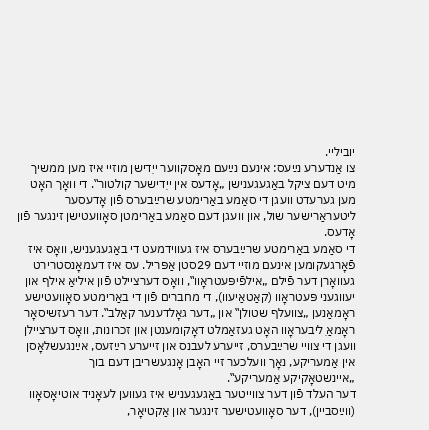יוביליי.
צו אַנדערע נײַעס: אינעם נײַעם מאָסקווער ייִדישן מוזיי איז מען ממשיך מיט דעם ציקל באַגעגענישן „אָדעס אין ייִדישער קולטור‟. די וואָך האָט מען גערעדט וועגן די סאַמע באַרימטע שרײַבערס פֿון אָדעסער ליטעראַרישער שול, און וועגן דעם סאַמע באַרימטן סאָוועטישן זינגער פֿון אָדעס.
די סאַמע באַרימטע שרײַבערס איז געווידמעט די באַגעגעניש, וואָס איז פֿאָרגעקומען אינעם מוזיי דעם 29סטן אַפּריל. עס איז דעמאָנסטרירט געוואָרן דער פֿילם „אילפֿיפּעטראָוו‟, וואָס דערציילט פֿון איליאַ אילף און יעווגעני פּעטראָוו (קאַטאַיעוו), די מחברים פֿון די באַרימטע סאָוועטישע ראָמאַנען „צוועלף שטולן‟ און „דער גאָלדענער קאַלב‟. דער רעזשיסאָר ראָמאִַ ליבעראָוו האָט געזאַמלט דאָקומענטן און זכרונות, וואָס דערציילן וועגן די צוויי שרײַבערס, זייערע לעבנס און זייערע רײַזעס, אײַנגעשלאָסן אין אַמעריקע, נאָך וועלכער זיי האָבן אָנגעשריבן דעם בוך „איינשטאָקיקע אַמעריקע‟.
דער העלד פֿון דער צווייטער באַגעגעניש איז געווען לעאָניד אוטיאָסאָוו (ווײַסביין), דער סאָוועטישער זינגער און אַקטיאָר,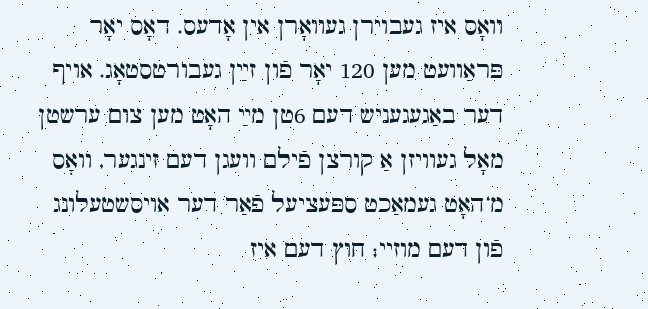וואָס איז געבוירן געוואָרן אין אָדעס. דאָס יאָר פּראַוועט מען 120 יאָר פֿון זײַן געבורטסטאָג. אויף דער באַגעגעניש דעם 6טן מײַ האָט מען צום ערשטן מאָל געוויזן אַ קורצן פֿילם וועגן דעם זינגער, וואָס מ‘האָט געמאַכט ספּעציעל פֿאַר דער אויסשטעלונג פֿון דעם מוזיי; חוץ דעם איז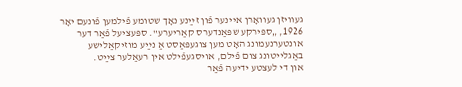געוויזן געוואָרן איינער פֿון זײַנע נאָך שטומע פֿילמען פֿונעם יאָר 1926, „ספּירקע שפּאַנדערס קאַריערע‟. ספּעציעל פֿאַר דער אונטערנעמונג האָט מען צוגעפּאַסט אַ נײַע מוזיקאַלישע באַגלייטונג צום פֿילם, אויסגעפֿילט אין רעאַלער צײַט.
און די לעצטע ידיעה פֿאַר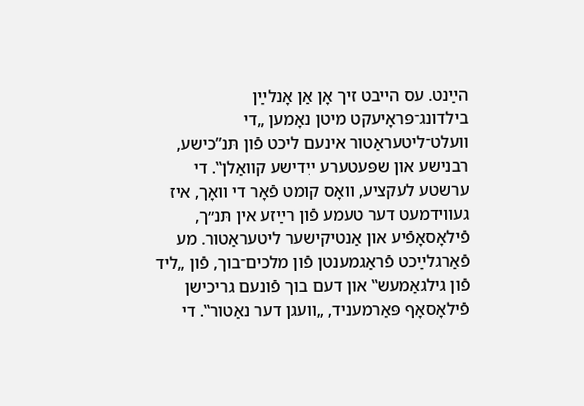הײַנט. עס הייבט זיך אָן אַן אָנלײַן בילדונג־פּראָיעקט מיטן נאָמען „די וועלט־ליטעראַטור אינעם ליכט פֿון תּנ”כישע, רבנישע און שפּעטערע ייִדישע קוואַלן‟. די ערשטע לעקציע, וואָס קומט פֿאָר די וואָך, איז געווידמעט דער טעמע פֿון רײַזע אין תּנ״ך, פֿילאָסאָפֿיע און אַנטיקישער ליטעראַטור. מע פֿאַרגלײַכט פֿראַגמענטן פֿון מלכים־בוך, פֿון „ליד פֿון גילגאַמעש‟ און דעם בוך פֿונעם גריכישן פֿילאָסאָף פּאַרמעניד, „וועגן דער נאַטור‟. די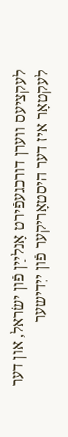לעקציעס ווערן דורכגעפֿירט אָנלײַן פֿון ישׂראל, און דער לעקטאָר איז דער היסטאָריקער פֿון ייִדישער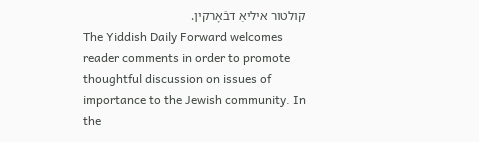קולטור איליאַ דבֿאָרקין.
The Yiddish Daily Forward welcomes reader comments in order to promote thoughtful discussion on issues of importance to the Jewish community. In the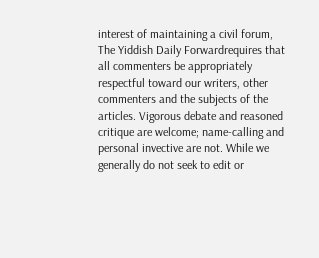interest of maintaining a civil forum, The Yiddish Daily Forwardrequires that all commenters be appropriately respectful toward our writers, other commenters and the subjects of the articles. Vigorous debate and reasoned critique are welcome; name-calling and personal invective are not. While we generally do not seek to edit or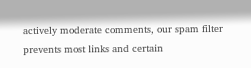actively moderate comments, our spam filter prevents most links and certain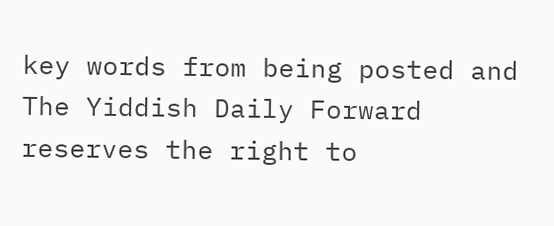key words from being posted and The Yiddish Daily Forward reserves the right to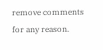remove comments for any reason.